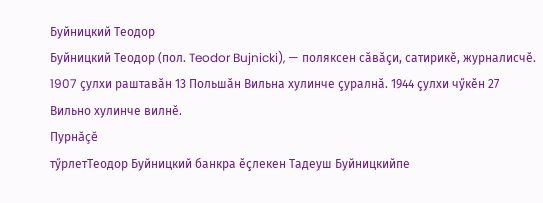Буйницкий Теодор
Буйницкий Теодор (пол. Teodor Bujnicki), — поляксен сăвăçи, сатирикĕ, журналисчĕ. 1907 çулхи раштавăн 13 Польшăн Вильна хулинче çуралнă. 1944 çулхи чӳкĕн 27 Вильно хулинче вилнĕ.
Пурнăçĕ
тӳрлетТеодор Буйницкий банкра ĕçлекен Тадеуш Буйницкийпе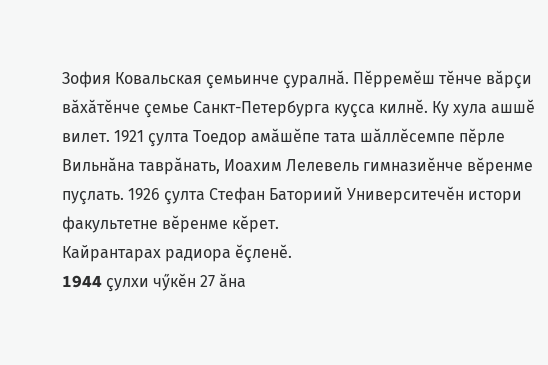Зофия Ковальская çемьинче çуралнă. Пĕрремĕш тĕнче вăрçи вăхăтĕнче çемье Санкт-Петербурга куçса килнĕ. Ку хула ашшĕ вилет. 1921 çулта Тоедор амăшĕпе тата шăллĕсемпе пĕрле Вильнăна таврăнать, Иоахим Лелевель гимназиĕнче вĕренме пуçлать. 1926 çулта Стефан Баториий Университечĕн истори факультетне вĕренме кĕрет.
Кайрантарах радиора ĕçленĕ.
1944 çулхи чӳкĕн 27 ăна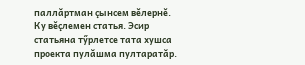паллăртман çынсем вĕлернĕ.
Ку вĕçлемен статья. Эсир статьяна тӳрлетсе тата хушса проекта пулăшма пултаратăр.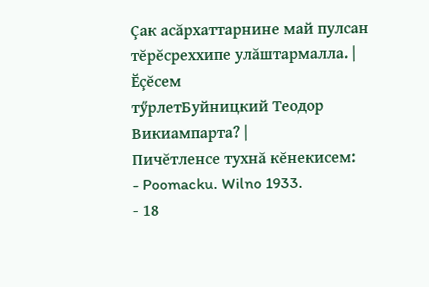Çак асăрхаттарнине май пулсан тĕрĕсреххипе улăштармалла. |
Ӗçĕсем
тӳрлетБуйницкий Теодор Викиампарта? |
Пичĕтленсе тухнă кĕнекисем:
- Poomacku. Wilno 1933.
- 18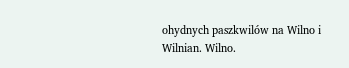ohydnych paszkwilów na Wilno i Wilnian. Wilno.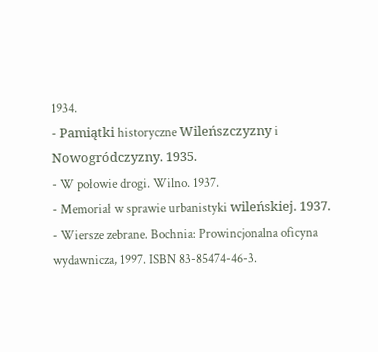1934.
- Pamiątki historyczne Wileńszczyzny i Nowogródczyzny. 1935.
- W połowie drogi. Wilno. 1937.
- Memoriał w sprawie urbanistyki wileńskiej. 1937.
- Wiersze zebrane. Bochnia: Prowincjonalna oficyna wydawnicza, 1997. ISBN 83-85474-46-3.